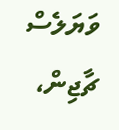ވަޔަލެސް ޗާޖިން،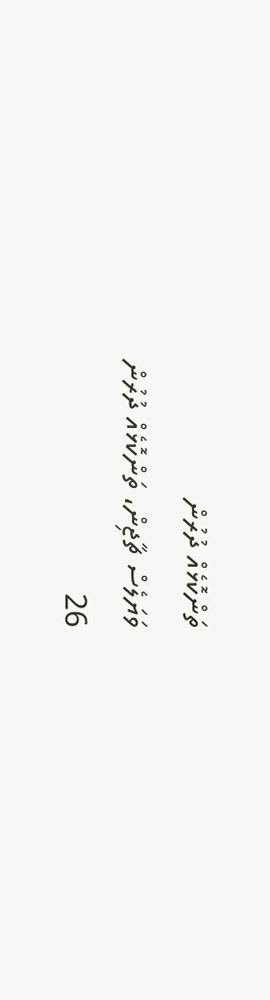ތަންކޮޅެއް ދުރުން
ވަޔަލެސް ޗާޖިން، ތަންކޮޅެއް ދުރުން
26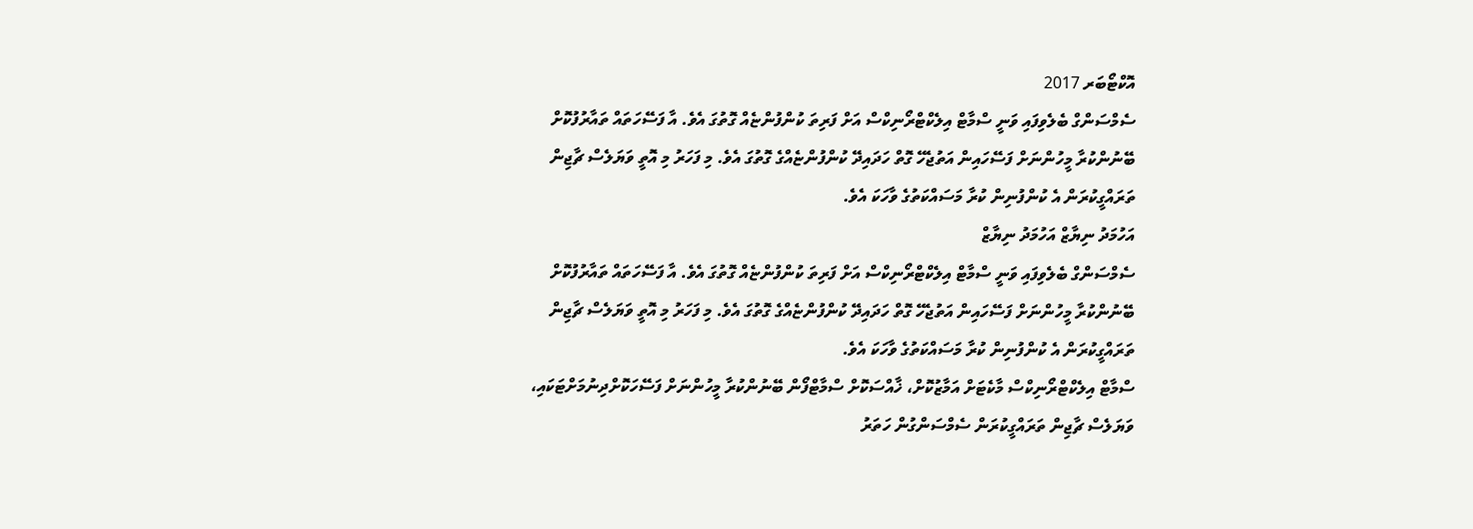އޮކްޓޯބަރ 2017
ސެމްސަންގް ބެލެވިފައި ވަނީ ސްމާޓް އިލެކްޓްރޯނިކްސް އަށް ފަރިތަ ކުންފުންޏެއް ގޮތުގަ އެވެ. އާ ފަސޭހަތައް ތައާރުފުކޮށް ބޭނުންކުރާ މީހުންނަށް ފަސޭހައިން އަތުޖެހޭ ގޮތް ހަދައިދޭ ކުންފުންޏެއްގެ ގޮތުގަ އެވެ. މި ފަހަރު މި އޮތީ ވަޔަލެސް ޗާޖިން ތަރައްގީކުރަން އެ ކުންފުނިން ކުރާ މަސައްކަތުގެ ވާހަކަ އެވެ.
އަހުމަދު ނިޔާޒް އަހުމަދު ނިޔާޒް
ސެމްސަންގް ބެލެވިފައި ވަނީ ސްމާޓް އިލެކްޓްރޯނިކްސް އަށް ފަރިތަ ކުންފުންޏެއް ގޮތުގަ އެވެ. އާ ފަސޭހަތައް ތައާރުފުކޮށް ބޭނުންކުރާ މީހުންނަށް ފަސޭހައިން އަތުޖެހޭ ގޮތް ހަދައިދޭ ކުންފުންޏެއްގެ ގޮތުގަ އެވެ. މި ފަހަރު މި އޮތީ ވަޔަލެސް ޗާޖިން ތަރައްގީކުރަން އެ ކުންފުނިން ކުރާ މަސައްކަތުގެ ވާހަކަ އެވެ.
ސްމާޓް އިލެކްޓްރޯނިކްސް މާކެޓަށް އަމާޒުކޮށް، ޚާއްސަކޮށް ސްމާޓްފޯން ބޭނުންކުރާ މީހުންނަށް ފަސޭހަކޮށްދިނުމަށްޓަކައި، ވަޔަލެސް ޗާޖިން ތަރައްގީކުރަން ސެމްސަންގުން ހަތަރު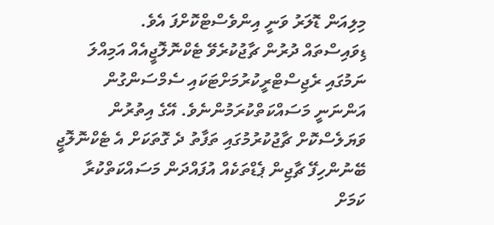މިލިއަން ޑޮލަރު ވަނީ އިންވެސްޓްކޮށްފަ އެވެ.
ޑިވައިސްތައް ދުރުން ޗާޖުކުރެވޭ ޓެކްނޮލޮޖީއެއް އަމިއްލަ ނަމުގައި ރެޖިސްޓްރީކުރުމަށްޓަކައި ސެމްސަންގުން އަންނަނީ މަސައްކަތްކުރަމުންނެވެ. އޭގެ އިތުރުން ވަޔަލެސްކޮށް ޗާޖުކުރުމުގައި ތަފާތު ދެ ގޮތަކަށް އެ ޓެކްނޮލޮޖީ ބޭނުންހިފޭ ޗާޖިން ޕެޑްތަކެއް އުފައްދަން މަސައްކަތްކުރާ ކަމަށް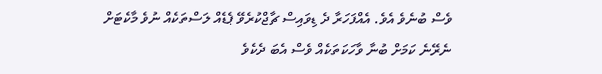ވެސް ބުނެވެ އެވެ. އެއްފަހަރާ ދެ ޑިވައިސް ޗާޖްކުރެވޭ ޕެޑެއް ލަސްތަކެއް ނުވެ މާކެޓަށް ނެރޭނެ ކަމަށް ބުނާ ވާހަކަތަކެއް ވެސް އެބަ ދެކެވެ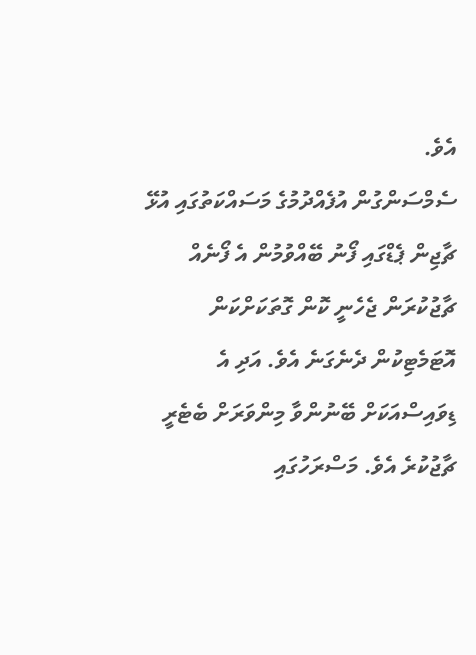އެވެ.
ސެމްސަންގުން އުފެއްދުމުގެ މަސައްކަތުގައި އުޅޭ ޗާޖިން ޕެޑްގައި ފޯނު ބޭއްވުމުން އެ ފޯނެއް ޗާޖުކުރަން ޖެހެނީ ކޮން ގޮތަކަށްކަން އޮޓަމެޓިކުން ދެނެގަނެ އެވެ. އަދި އެ ޑިވައިސްއަކަށް ބޭނުންވާ މިންވަރަށް ބެޓެރީ ޗާޖުކުރެ އެވެ. މަސްރަހުގައި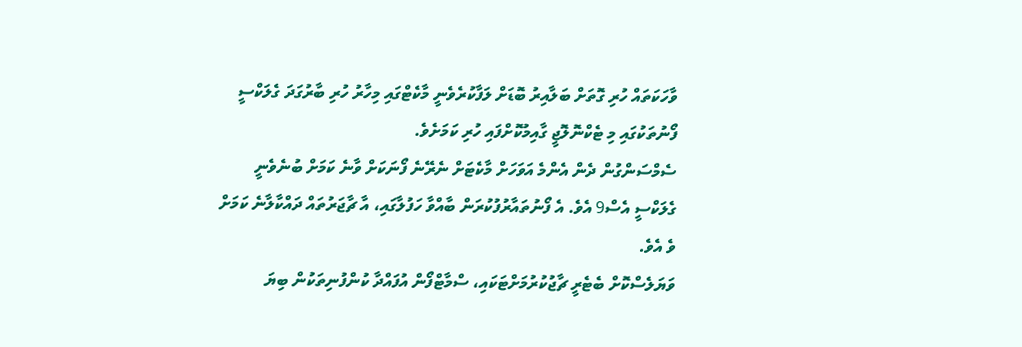ވާހަކަތައް ހުރި ގޮތަށް ބަލާއިރު ބޮޑަށް ލަފާކުރެވެނީ މާކެޓްގައި މިހާރު ހުރި ބާރުގަދަ ގެލަކްސީ ފޯނުތަކުގައި މި ޓެކްނޮލޮޖީ ގާއިމުކޮށްފައި ހުރި ކަމަށެވެ.
ސެމްސަންގުން ދެން އެންމެ އަވަހަށް މާކެޓަށް ނެރޭނެ ފޯނަކަށް ވާނެ ކަމަށް ބުނެވެނީ ގެލަކްސީ އެސް9 އެވެ. އެ ފޯނުތައާރުފުކުރަން ބާއްވާ ހަފުލާގައި، އާ ޗާޖަރުތައް ދައްކާލާނެ ކަމަށް ވެ އެވެ.
ވަޔަލެސްކޮށް ބެޓެރީ ޗާޖުކުރުމަށްޓަކައި، ސްމާޓްފޯން އުފައްދާ ކުންފުނިތަކުން ބިޔަ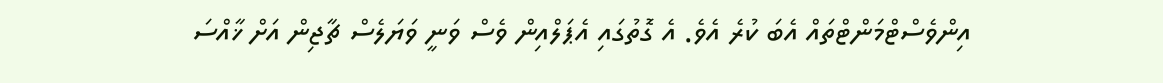އިންވެސްޓްމަންޓްތައް އެބަ ކުރެ އެވެ. އެ ގޮތުގައި އެޕަލްއިން ވެސް ވަނީ ވަޔަލެސް ޗާޖިން އަށް ޚާއްސަ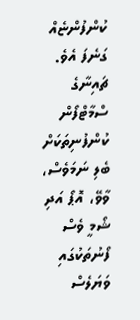ކުންފުންޏެއް ގަނެފަ އެވެ.
ޗައިނާގެ ސްމާޓްފޯން ކުންފުނިތަކަށް ބެލި ނަމަވެސް، ވާވޭ، އޮޕޯ އަދި ޝޯމީ ވެސް ފޯނުތަކުގައި ވަޔަލެސް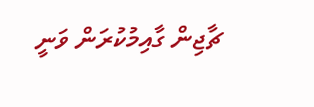ޗާޖިން ގާއިމުކުރަން ވަނީ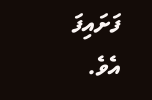ފަށައިފަ އެވެ.